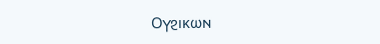Ⲟⲩϩⲓⲕⲱⲛ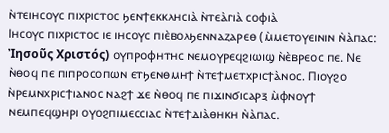ⲛ̀ⲧⲉⲓⲏⲥⲟⲩⲥ ⲡⲓⲭⲣⲓⲥⲧⲟⲥ ϧⲉⲛϯⲉⲕⲕⲗⲏⲥⲓⲁ̀ ⲛ̀ⲧⲉⲁ̀ⲅⲓⲁ̀ ⲥⲟⲫⲓⲁ̀
Ⲓⲏⲥⲟⲩⲥ ⲡⲓⲭⲣⲓⲥⲧⲟⲥ ⲓⲉ ⲓⲏⲥⲟⲩⲥ ⲡⲓⲉ̀ⲃⲟⲗϧⲉⲛⲛⲁⲍⲁⲣⲉⲑ (ⲙ̀ⲙⲉⲧⲟⲩⲉⲓⲛⲓⲛ ⲛ̀ⲁ̀ⲡⲁⲥ: Ἰησοῦς Χριστός) ⲟⲩⲡⲣⲟⲫⲏⲧⲏⲥ ⲛⲉⲙⲟⲩⲣⲉϥϩⲓⲱⲓϣ ⲛ̀ⲉ̀ⲃⲣⲉⲟⲥ ⲡⲉ. Ⲛⲉ ⲛ̀ⲑⲟϥ ⲡⲉ ⲡⲓⲡⲣⲟⲥⲟⲡⲱⲛ ⲉⲧϧⲉⲛⲑⲙⲏϯ ⲛ̀ⲧⲉϯⲙⲉⲧⲭⲣⲓⲥϯⲁ̀ⲛⲟⲥ. Ⲡⲓⲟⲩϩⲟ ⲛ̀ⲣⲉⲙⲛⲭⲣⲓⲥϯⲓⲁⲛⲟⲥ ⲛⲁϩϯ ϫⲉ ⲛ̀ⲑⲟϥ ⲡⲉ ⲡⲓϫⲓⲛϭⲓⲥⲁⲣⲝ ⲙ̀ⲫⲛⲟⲩϯ ⲛⲉⲙⲡⲉϥϣⲏⲣⲓ ⲟⲩⲟϩⲡⲓⲙⲉⲥⲥⲓⲁⲥ ⲛ̀ⲧⲉϯⲇⲓⲁ̀ⲑⲏⲕⲏ ⲛ̀ⲁ̀ⲡⲁⲥ.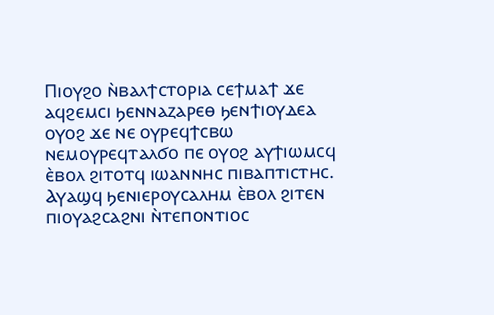Ⲡⲓⲟⲩϩⲟ ⲛ̀ⲃⲁⲗϯⲥⲧⲟⲣⲓⲁ ⲥⲉϯⲙⲁϯ ϫⲉ ⲁϥϩⲉⲙⲥⲓ ϧⲉⲛⲛⲁⲍⲁⲣⲉⲑ ϧⲉⲛϯⲓⲟⲩⲇⲉⲁ ⲟⲩⲟϩ ϫⲉ ⲛⲉ ⲟⲩⲣⲉϥϯⲥⲃⲱ ⲛⲉⲙⲟⲩⲣⲉϥⲧⲁⲗϭⲟ ⲡⲉ ⲟⲩⲟϩ ⲁⲩϯⲓⲱⲙⲥϥ ⲉ̀ⲃⲟⲗ ϩⲓⲧⲟⲧϥ ⲓⲱⲁⲛⲛⲏⲥ ⲡⲓⲃⲁⲡⲧⲓⲥⲧⲏⲥ. Ⲁⲩⲁϣϥ ϧⲉⲛⲓⲉⲣⲟⲩⲥⲁⲗⲏⲙ ⲉ̀ⲃⲟⲗ ϩⲓⲧⲉⲛ ⲡⲓⲟⲩⲁϩⲥⲁϩⲛⲓ ⲛ̀ⲧⲉⲡⲟⲛⲧⲓⲟⲥ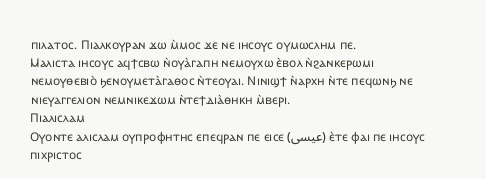ⲡⲓⲗⲁⲧⲟⲥ. Ⲡⲓⲁⲗⲕⲟⲩⲣⲁⲛ ϫⲱ ⲙ̀ⲙⲟⲥ ϫⲉ ⲛⲉ ⲓⲏⲥⲟⲩⲥ ⲟⲩⲙⲱⲥⲗⲏⲙ ⲡⲉ.
Ⲙⲁⲗⲓⲥⲧⲁ ⲓⲏⲥⲟⲩⲥ ⲁϥϯⲥⲃⲱ ⲛ̀ⲟⲩⲁ̀ⲅⲁⲡⲏ ⲛⲉⲙⲟⲩⲭⲱ ⲉ̀ⲃⲟⲗ ⲛ̀ϩⲁⲛⲕⲉⲣⲱⲙⲓ ⲛⲉⲙⲟⲩⲑⲉⲃⲓⲟ̀ ϧⲉⲛⲟⲩⲙⲉⲧⲁ̀ⲅⲁⲑⲟⲥ ⲛ̀ⲧⲉⲟⲩⲁⲓ. Ⲛⲓⲛⲓϣϯ ⲛ̀ⲁⲣⲭⲏ ⲛ̀ⲧⲉ ⲡⲉϥⲱⲛϧ ⲛⲉ ⲛⲓⲉⲩⲁⲅⲅⲉⲗⲓⲟⲛ ⲛⲉⲙⲛⲓⲕⲉϫⲱⲙ ⲛ̀ⲧⲉϯⲇⲓⲁ̀ⲑⲏⲕⲏ ⲙ̀ⲃⲉⲣⲓ.
Ⲡⲓⲁⲗⲓⲥⲗⲁⲙ
Ⲟⲩⲟⲛⲧⲉ ⲁⲗⲓⲥⲗⲁⲙ ⲟⲩⲡⲣⲟⲫⲏⲧⲏⲥ ⲉⲡⲉϥⲣⲁⲛ ⲡⲉ ⲉⲓⲥⲉ (عيسى) ⲉ̀ⲧⲉ ⲫⲁⲓ ⲡⲉ ⲓⲏⲥⲟⲩⲥ ⲡⲓⲭⲣⲓⲥⲧⲟⲥ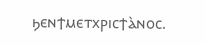ϧⲉⲛϯⲙⲉⲧⲭⲣⲓⲥϯⲁ̀ⲛⲟⲥ.